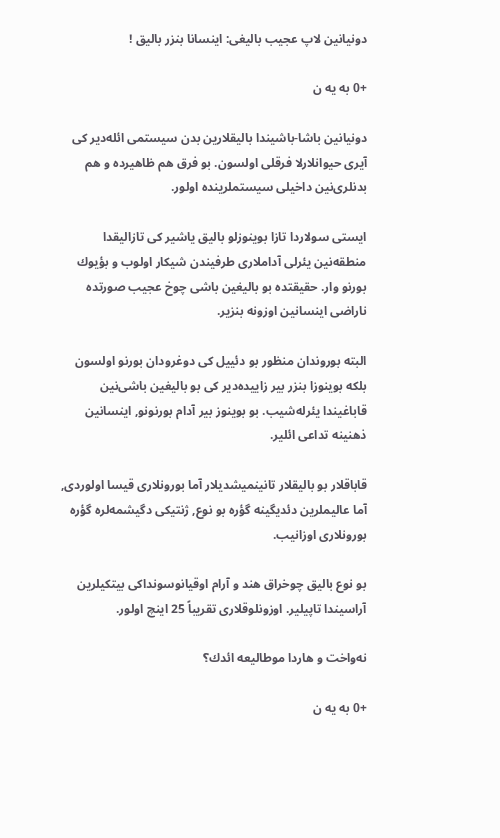دونیانین لاپ عجیب بالیغی: اینسانا بنزر بالیق !

+0 به یه ن

دونیانین باشا-باشیندا بالیقلارین بدن سیستمی ائله‌دیر كی آیری حیوانلارلا فرقلی اولسون. بو فرق هم ظاهیرده و هم بدنلری‌نین داخیلی سیستملرینده اولور.

ایستی سولاردا تازا بوینوزلو بالیق یاشیر كی تازالیقدا منطقه‌نین یئرلی آداملاری طرفیندن شیكار اولوب و بؤیوك بورنو وار. حقیقتده بو بالیغین باشی چوخ عجیب صورتده ناراضی اینسانین اوزونه بنزیر.

البته بوروندان منظور بو دئییل كی دوغرودان بورنو اولسون بلكه بوینوزا بنزر بیر زاییده‌دیر كی بو بالیغین باشی‌نین قاباغیندا یئرله‌شیب. بو بوینوز بیر آدام بورنونو, اینسانین ذهنینه تداعی ائلیر.

قاباقلار بو بالیقلار تانینمیشدیلار آما بورونلاری قیسا اولوردی, آما عالیملرین دئدیگینه گؤره بو نوع, ژنتیكی دگیشمه‌لره گؤره بورونلاری اوزانیب.

بو نوع بالیق چوخراق هند و آرام اوقیانوسونداكی بیتكیلرین آراسیندا تاپیلیر. اوزونلوقلاری تقریباً 25 اینچ اولور.

نه‌واخت و هاردا موطالیعه ائدك؟

+0 به یه ن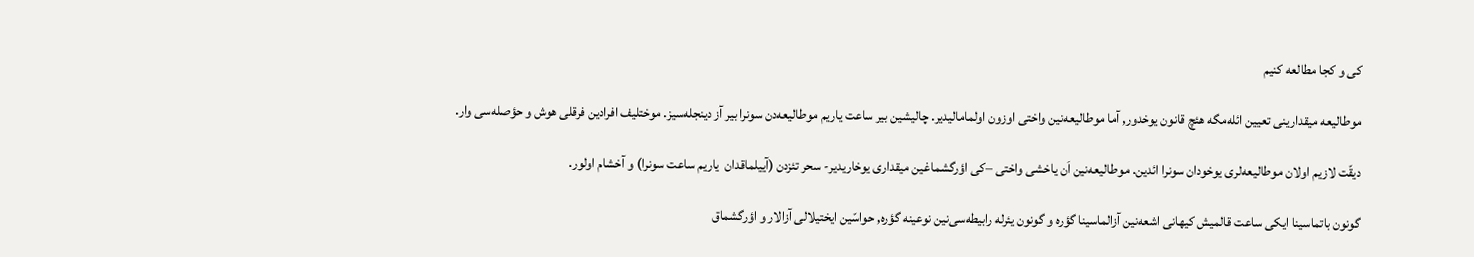كی و كجا مطالعه كنیم

موطالیعه میقدارینی تعیین ائله‌مگه هئچ قانون یوخدور, آما موطالیعه‌نین واختی اوزون اولمامالیدیر. چالیشین بیر ساعت یاریم موطالیعه‌دن سونرا بیر آز دینجله‌سیز. موختلیف افرادین فرقلی هوش و حؤصله‌سی وار.

دیقّت لازیم اولان موطالیعه‌لری یوخودان سونرا ائدین. موطالیعه‌نین اَن یاخشی واختی –كی اؤرگشماغین میقداری یوخاریدیر- سحر تئزدن (آییلماقدان  یاریم ساعت سونرا) و آخشام اولور.

گونون باتماسینا ایكی ساعت قالمیش كیهانی اشعه‌نین آزالماسینا گؤره و گونون یئرله رابیطه‌سی‌نین نوعینه گؤره, حواسّین ایختیلالی آزالار و اؤرگشماق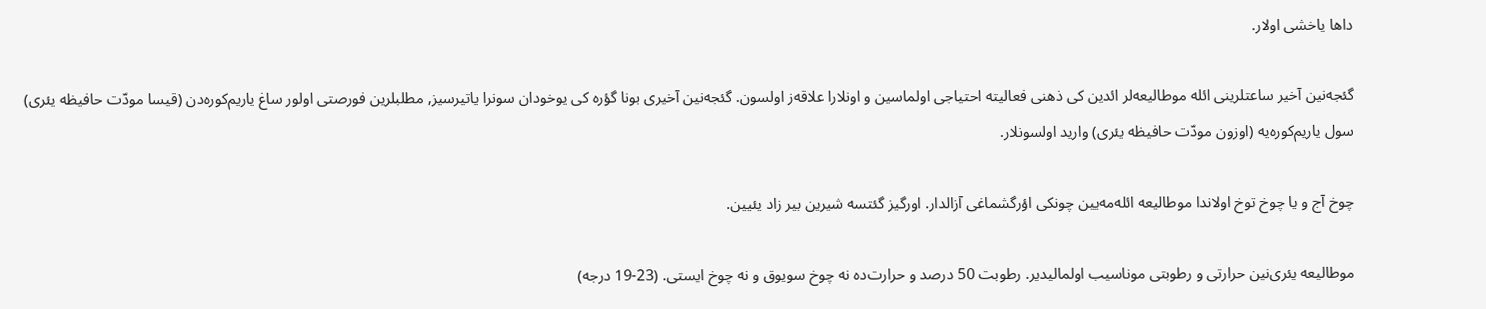داها یاخشی اولار.

گئجه‌نین آخیر ساعتلرینی ائله موطالیعه‌لر ائدین كی ذهنی فعالیته احتیاجی اولماسین و اونلارا علاقه‌ز اولسون. گئجه‌نین آخیری بونا گؤره كی یوخودان سونرا یاتیرسیز, مطلبلرین فورصتی اولور ساغ یاریم‌كوره‌دن (قیسا مودّت حافیظه یئری) سول یاریم‌كوره‌یه (اوزون مودّت حافیظه یئری) وارید اولسونلار.

چوخ آج و یا چوخ توخ اولاندا موطالیعه ائله‌مه‌یین چونكی اؤرگشماغی آزالدار. اورگیز گئتسه شیرین بیر زاد یئیین.

موطالیعه یئری‌نین حرارتی و رطوبتی موناسیب اولمالیدیر. رطوبت 50 درصد و حرارت‌ده نه چوخ سویوق و نه چوخ ایستی. (23-19 درجه)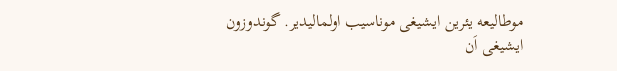موطالیعه یئرین ایشیغی موناسیب اولمالیدیر. گوندوزون ایشیغی اَن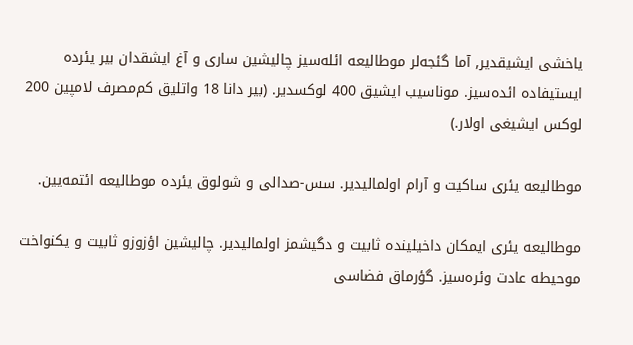یاخشی ایشیقدیر, آما گئجه‌لر موطالیعه ائله‌سیز چالیشین ساری و آغ ایشقدان بیر یئرده ایستیفاده ائده‌سیز. موناسیب ایشیق 400 لوكسدیر. (بیر دانا 18 واتلیق كم‌مصرف لامپین 200 لوكس ایشیغی اولار.)

موطالیعه یئری ساكیت و آرام اولمالیدیر. سس-صدالی و شولوق یئرده موطالیعه ائتمه‌یین.

موطالیعه یئری ایمكان داخیلینده ثابیت و دگیشمز اولمالیدیر. چالیشین اؤزوزو ثابیت و یكنواخت موحیطه عادت وئره‌سیز. گؤرماق فضاسی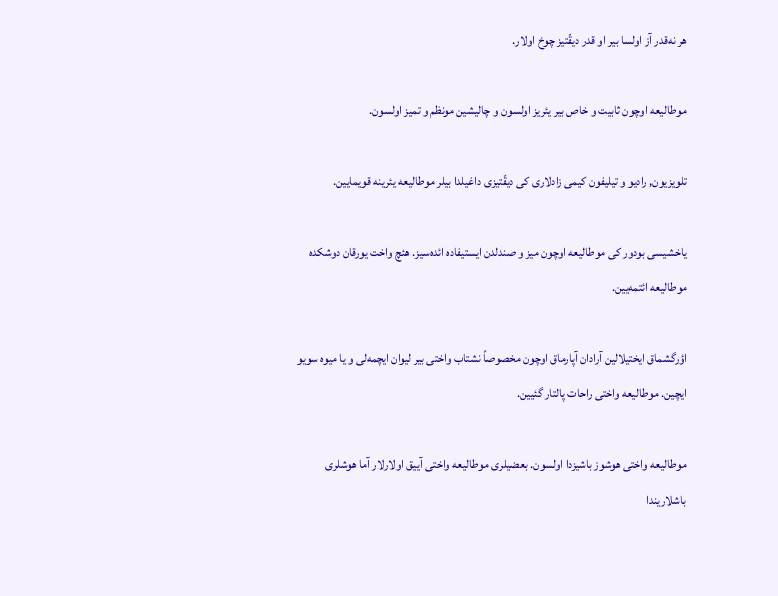هر نه‌قدر آز اولسا بیر او قدر دیقّتیز چوخ اولار.

موطالیعه اوچون ثابیت و خاص بیر یئریز اولسون و چالیشین مونظم و تمیز اولسون.

تلویزیون, رادیو و تیلیفون كیمی زادلاری كی دیقّتیزی داغیلدا بیلر موطالیعه یئرینه قویمایین.

یاخشیسی بودور كی موطالیعه اوچون میز و صندلدن ایستیفاده ائده‌سیز. هئچ واخت یورقان دوشكده موطالیعه ائتمه‌یین.

اؤرگشماق ایختیلالین آرادان آپارماق اوچون مخصوصاً نشتاب واختی بیر لیوان ایچمه‌لی و یا میوه سویو ایچین. موطالیعه واختی راحات پالتار گئیین.

موطالیعه واختی هوشوز باشیزدا اولسون. بعضیلری موطالیعه واختی آییق اولارلار آما هوشلری باشلاریندا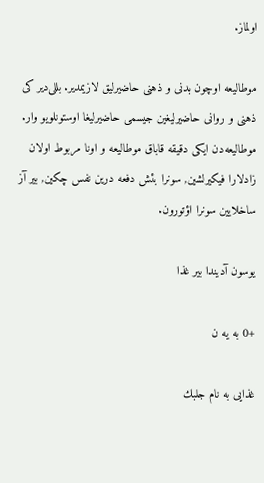اولماز.

موطالیعه اوچون بدنی و ذهنی حاضیرلیق لازیمدیر. بللی‌دیر كی ذهنی و روانی حاضیرلیغین جیسمی حاضیرلیغا اوستونلویو وار. موطالیعه‌دن ایكی دقیقه قاباق موطالیعه و اونا مربوط اولان زادلارا فیكیرلشین, سونرا بئش دفعه درین نفس چكین, بیر آز ساخلایین سونرا اؤتورون.

یوسون آدیندا بیر غذا

+0 به یه ن

غذایی به نام جلبك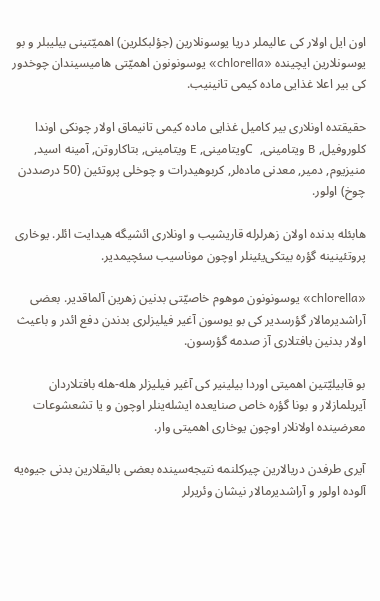اون ایل اولار كی عالیملر دریا یوسونلارین (جؤلبكلرین) اهمیّتینی بیلیبلر و بو یوسونلارین ایچینده «chlorella» یوسونونون اهمیّتی هامیسیندان چوخدور كی بیر اعلا غذایی ماده كیمی تانینیب.

حقیقتده اونلاری بیر كامیل غذایی ماده كیمی تانیماق اولار چونكی اوندا كلوروفیل, B ویتامینی,  Cویتامینی, E ویتامینی, بتاكاروتن, آمینه اسید, منیزیوم, دمیر, معدنی ماده‌لر, كربوهیدرات و چوخلی پروتئین (50 درصددن چوخ) اولور.

هابئله بدنده اولان زهرلرله قاریشیب و اونلاری ائشیگه هیدایت ائلر. یوخاری پروتئینینه گؤره بیتكی‌یئینلر اوچون موناسیب سئچیمدیر.

«chlorella» یوسونونون موهوم خاصیّتی بدنین زهرین آلماقدیر. بعضی آراشدیرمالار گؤرسدیر كی بو یوسون آغیر فیلیزلری بدندن دفع ائدر و باعیث اولار بدنین بافتلاری آز صدمه گؤرسون.

بو قابیلیّتین اهمیتی اوردا بیلینیر كی آغیر فیلیزلر هله-هله بافتلاردان آیریلمازلار و بونا گؤره خاص صنایعده ایشله‌ینلر اوچون و یا تشعشوعات معرضینده اولانلار اوچون یوخاری اهمیتی وار.

آیری طرفدن دریالارین چیركلنمه نتیجه‌سینده بعضی بالیقلارین بدنی جیوه‌یه آلوده اولور و آراشدیرمالار نیشان وئریرلر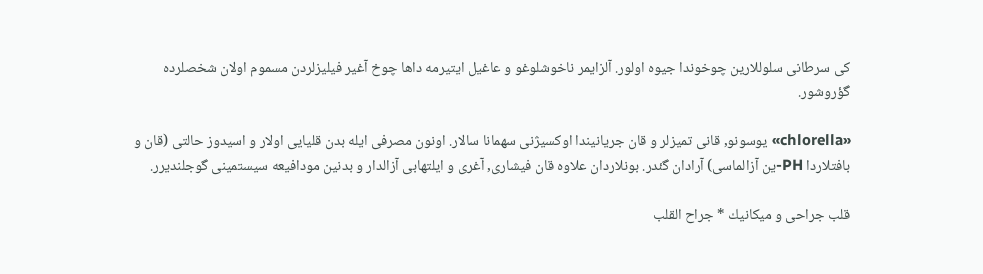كی سرطانی سلوللارین چوخوندا جیوه اولور. آلزایمر ناخوشلوغو و عاغیل ایتیرمه‌ داها چوخ آغیر فیلیزلردن مسموم اولان شخصلرده گؤروشور.

«chlorella» یوسونو, قانی تمیزلر و قان جریانیندا اوكسیژنی سهمانا سالار. اونون مصرفی ایله بدن قلیایی اولار و اسیدوز حالتی (قان و بافتلاردا PH-ین آزالماسی) آرادان گئدر. بونلاردان علاوه قان فیشاری, آغری و ایلتهابی آزالدار و بدنین مودافیعه سیستمینی گوجلندیرر.

قلب جراحی و میكانیك * جراح القلب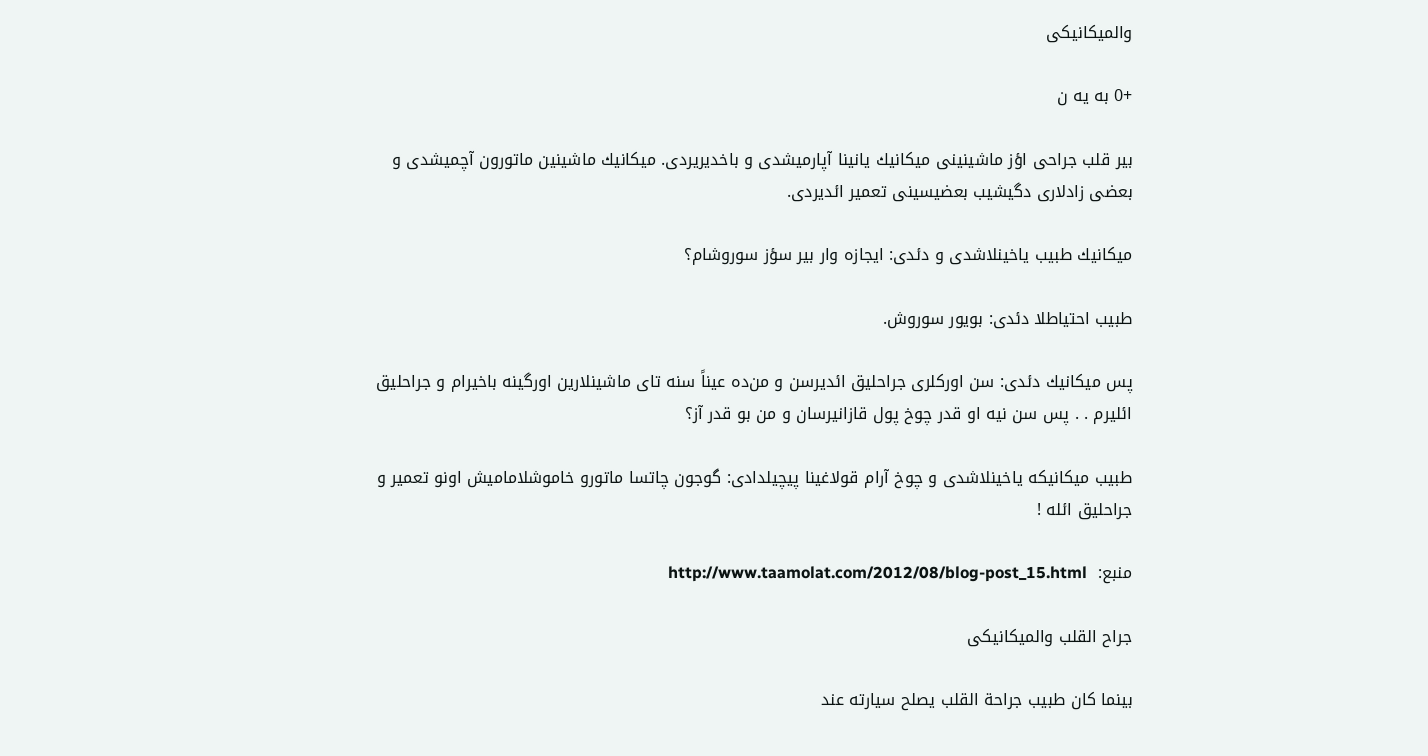والمیكانیكی

+0 به یه ن

بیر قلب جراحی اؤز ماشینینی میكانیك یانینا آپارمیشدی و باخدیریردی. میكانیك ماشینین ماتورون آچمیشدی و بعضی زادلاری دگیشیب بعضیسینی تعمیر ائدیردی.

میكانیك طبیب یاخینلاشدی و دئدی: ایجازه وار بیر سؤز سوروشام؟

طبیب احتیاطلا دئدی: بویور سوروش.

پس میكانیك دئدی: سن اوركلری جراحلیق ائدیرسن و من‌ده عیناً سنه تای ماشینلارین اورگینه باخیرام و جراحلیق ائلیرم . . پس سن نیه او قدر چوخ پول قازانیرسان و من بو قدر آز؟

طبیب میكانیكه یاخینلاشدی و چوخ آرام قولاغینا پیچیلدادی: گوجون چاتسا ماتورو خاموشلامامیش اونو تعمیر و جراحلیق ائله !

منبع:  http://www.taamolat.com/2012/08/blog-post_15.html

جراح القلب والمیكانیكی

بینما كان طبیب جراحة القلب یصلح سیارته عند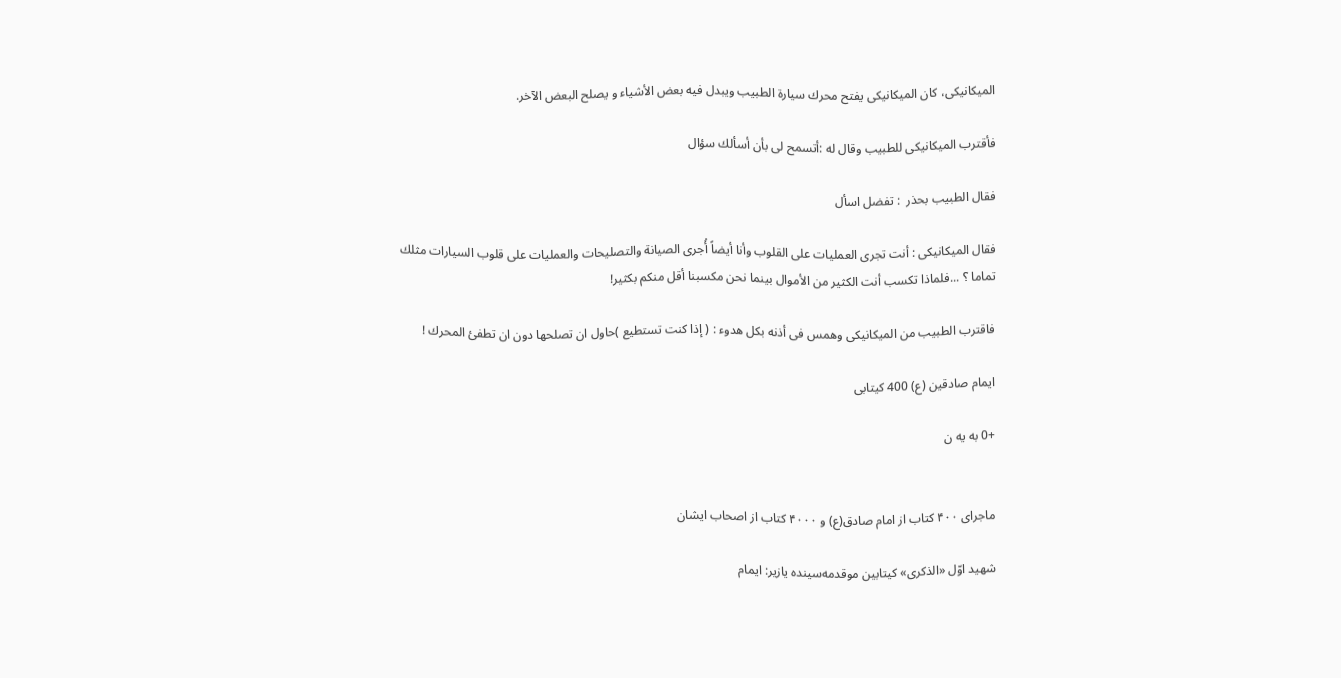المیكانیكی، كان المیكانیكی یفتح محرك سیارة الطبیب ویبدل فیه بعض الأشیاء و یصلح البعض الآخر.

فأقترب المیكانیكی للطبیب وقال له :أتسمح لی بأن أسألك سؤال

فقال الطبیب بحذر  : تفضل اسأل

فقال المیكانیكی : أنت تجری العملیات على القلوب وأنا أیضاً أُجری الصیانة والتصلیحات والعملیات على قلوب السیارات مثلك تماما ؟ ...فلماذا تكسب أنت الكثیر من الأموال بینما نحن مكسبنا أقل منكم بكثیر!

فاقترب الطبیب من المیكانیكی وهمس فی أذنه بكل هدوء : ( إذا كنت تستطیع )حاول ان تصلحها دون ان تطفئ المحرك !

ایمام صادقین (ع) 400 كیتابی

+0 به یه ن


ماجرای ۴۰۰ كتاب از امام صادق(ع) و ۴۰۰۰ كتاب از اصحاب ایشان

شهید اوّل «الذكری» كیتابین موقدمه‌سینده یازیر: ایمام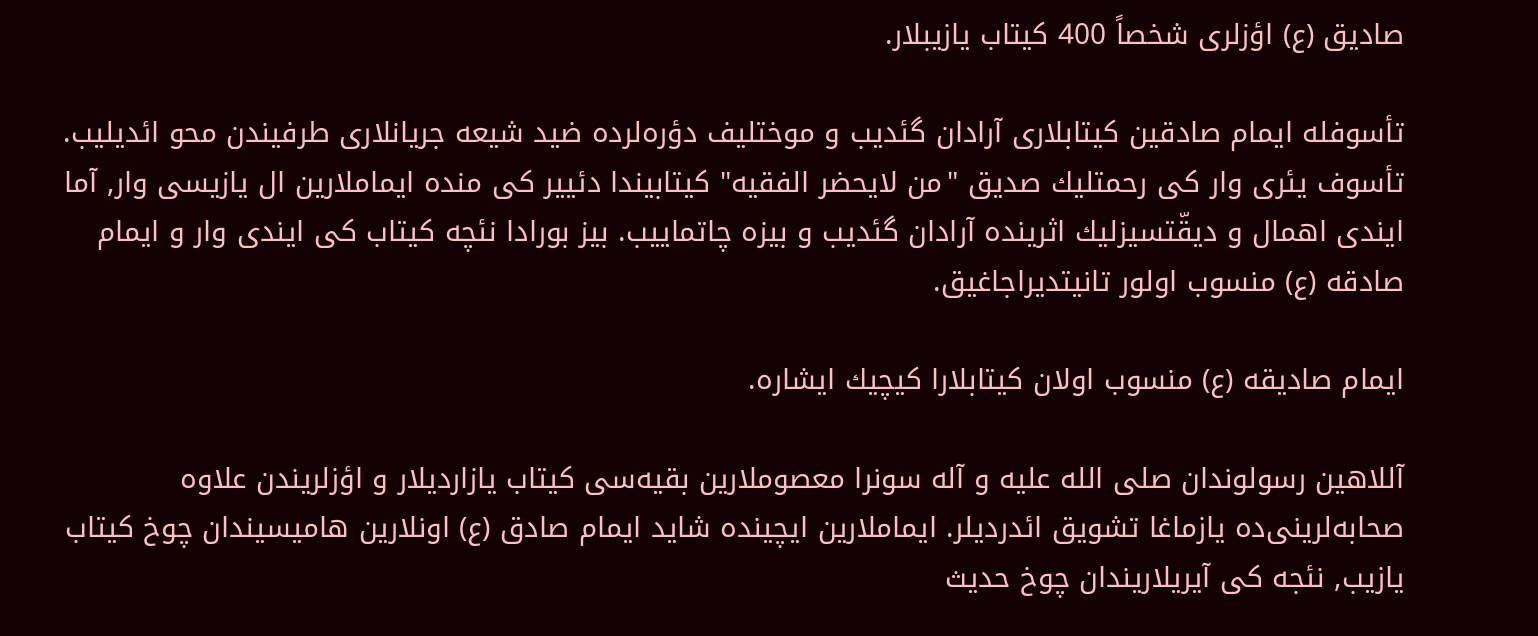صادیق (ع) اؤزلری شخصاً 400 كیتاب یازیبلار.

تأسوفله ایمام صادقین كیتابلاری آرادان گئدیب و موختلیف دؤره‌لرده ضید شیعه جریانلاری طرفیندن محو ائدیلیب. تأسوف یئری وار كی رحمتلیك صدیق "من لایحضر الفقیه" كیتابیندا دئییر كی منده ایماملارین ال یازیسی وار, آما ایندی اهمال و دیقّتسیزلیك اثرینده آرادان گئدیب و بیزه چاتماییب. بیز بورادا نئچه كیتاب كی ایندی وار و ایمام صادقه (ع) منسوب اولور تانیتدیراجاغیق.

ایمام صادیقه (ع) منسوب اولان كیتابلارا كیچیك ایشاره.

آللاهین رسولوندان صلی الله علیه و آله سونرا معصوملارین بقیه‌سی كیتاب یازاردیلار و اؤزلریندن علاوه صحابه‌لرینی‌ده یازماغا تشویق ائدردیلر. ایماملارین ایچینده شاید ایمام صادق (ع) اونلارین هامیسیندان چوخ كیتاب یازیب, نئجه كی آیریلاریندان چوخ حدیث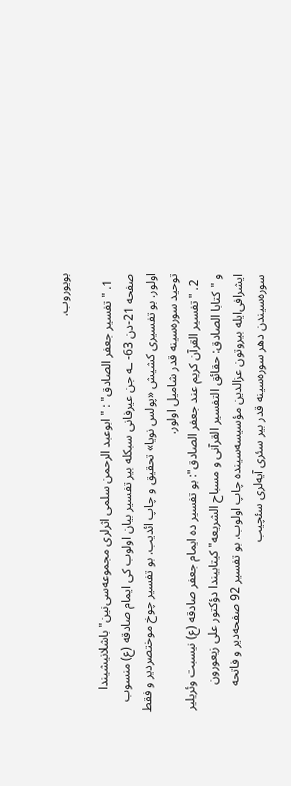بویوروب.

  1. " تفسیر جعفر الصادق" : " ابوعبد الرحمن سلمی اثرلری مجموعه‌سی‌نین" باشلانیشیندا صفحه 21-دن 63- ـه جن عیرفانی سبكله بیر تفسیر بیان اولوب كی ایمام صادقه (ع) منسوب اولور. بو تفسیری كشیش «پولس نویا» تحقیق و چاپ ائدیب. بو تفسیر چوخ موختصردیر و فقط توحید سوره‌سینه‌ قدر شامیل اولور.
  2. "تفسیر القرآن كریم عند جعفر الصادق": بو تفسیر ده ایمام جعفر صادقه (ع) نیسبت وئریلیر و "كتابا الصادق: حقائق التفسیر القرآنی و مسباح الشریعه" كیتابیندا دؤكتور علی زیعورون ایشرافی‌ایله بیروتون عزالدین مؤسیسه‌سینده چاپ اولوب. بو تفسیر 92 صفحه‌دیر و فاتحه سوره‌سیندن دهر سوره‌سینه‌ قدر بیر سئری آیه‌لری سئچیب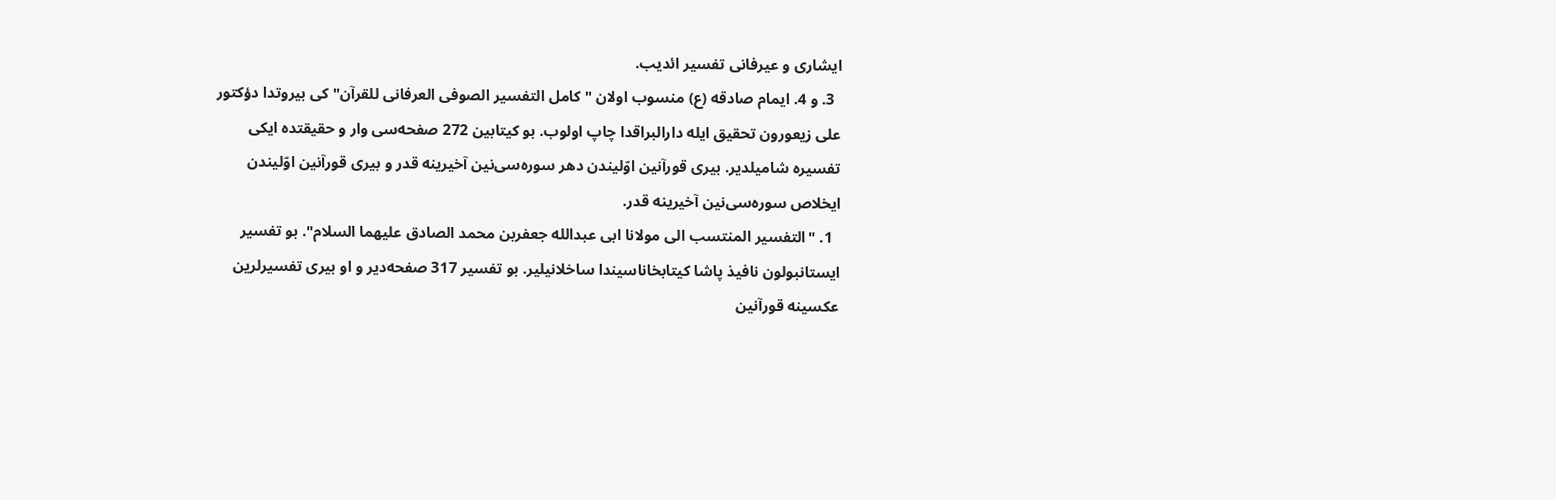ایشاری و عیرفانی تفسیر ائدیب.
  3. و 4. ایمام صادقه (ع) منسوب اولان " كامل التفسیر الصوفی العرفانی للقرآن" كی بیروتدا دؤكتور علی زیعورون تحقیق ایله دارالبراقدا چاپ اولوب. بو كیتابین 272 صفحه‌سی وار و حقیقتده ایكی تفسیره شامیلدیر. بیری قورآنین اوّلیندن دهر سوره‌سی‌نین آخیرینه‌ قدر و بیری قورآنین اوّلیندن ایخلاص سوره‌سی‌نین آخیرینه‌ قدر.
  1. "التفسیر المنتسب الی مولانا ابی عبدالله جعفربن محمد الصادق علیهما السلام". بو تفسیر ایستانبولون نافیذ پاشا كیتابخاناسیندا ساخلانیلیر. بو تفسیر 317 صفحه‌دیر و او بیری تفسیرلرین عكسینه قورآنین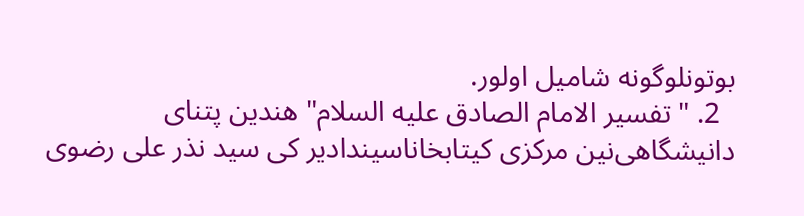بوتونلوگونه شامیل اولور.
  2. " تفسیر الامام الصادق علیه السلام" هندین پتنای دانیشگاهی‌نین مركزی كیتابخاناسیندادیر كی سید نذر علی رضوی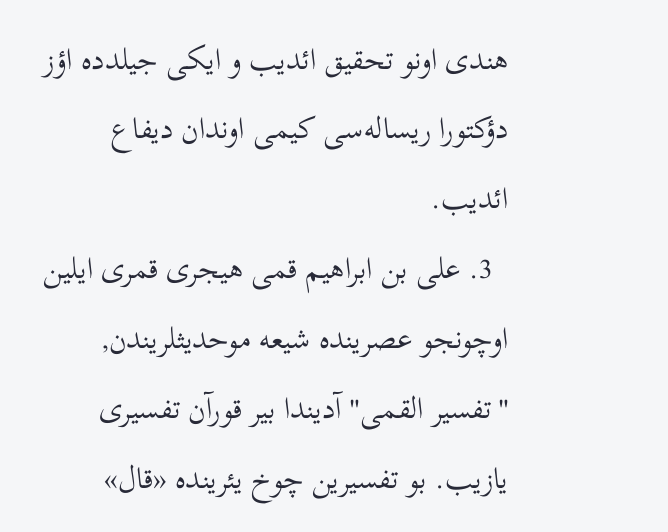هندی اونو تحقیق ائدیب و ایكی جیلدده اؤز دؤكتورا ریساله‌سی كیمی اوندان دیفاع ائدیب.
  3. علی بن ابراهیم قمی هیجری قمری ایلین اوچونجو عصرینده شیعه موحدیثلریندن, "تفسیر القمی" آدیندا بیر قورآن تفسیری یازیب. بو تفسیرین چوخ یئرینده «قال»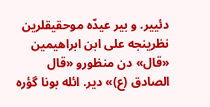دئییر. و بیر عیدّه موحقیقلرین نظرینجه علی ابن ابراهیمین «قال» دن منظورو «قال الصادق (ع)» دیر. ائله بونا گؤره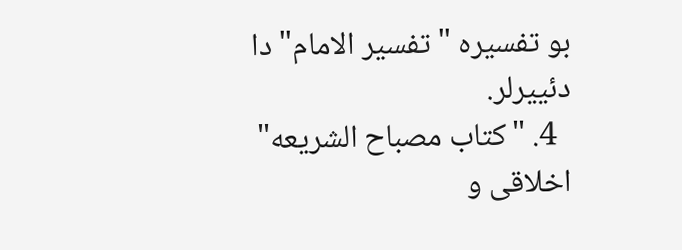بو تفسیره " تفسیر الامام" دا دئییرلر.
  4. "كتاب مصباح الشریعه" اخلاقی و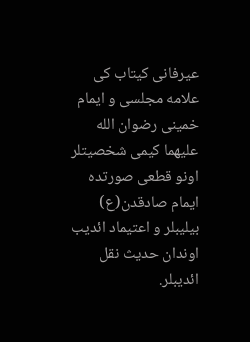عیرفانی كیتاب كی علامه مجلسی و ایمام خمینی رضوان الله علیهما كیمی شخصیتلر اونو قطعی صورتده ایمام صادقدن(ع) بیلیبلر و اعتیماد ائدیب اوندان حدیث نقل ائدیبلر.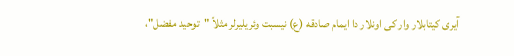آیری كیتابلار وار كی اونلار دا ایمام صادقه (ع) نیسبت وئریلیرلر مثلاً "توحید مفضل"،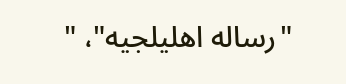"رساله اهلیلجیه"، "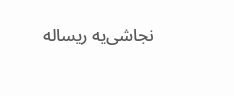نجاشی‌یه ریساله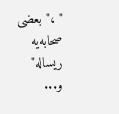" ،" بعضی صحابه‌یه ریساله" و...